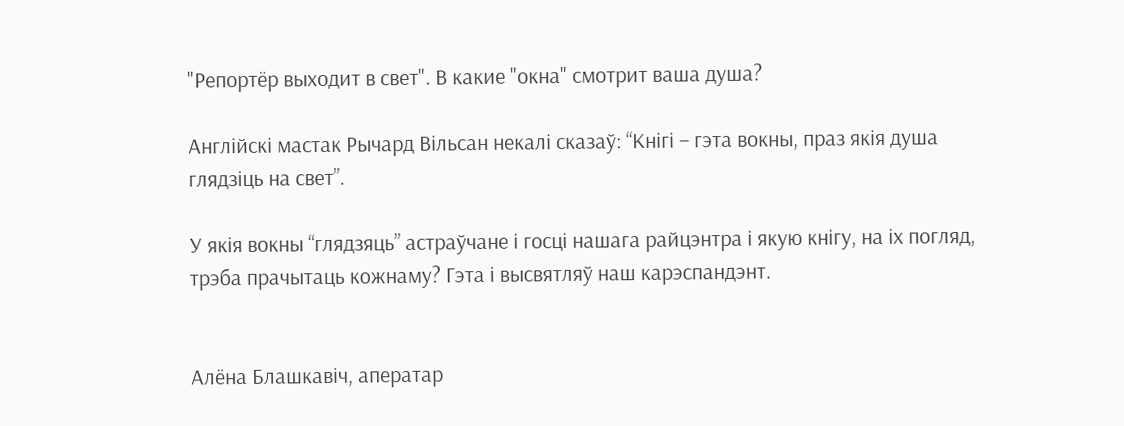"Репортёр выходит в свет". В какие "окна" смотрит ваша душа?

Англійскі мастак Рычард Вільсан некалі сказаў: “Кнігі – гэта вокны, праз якія душа глядзіць на свет”.

У якія вокны “глядзяць” астраўчане і госці нашага райцэнтра і якую кнігу, на іх погляд, трэба прачытаць кожнаму? Гэта і высвятляў наш карэспандэнт.


Алёна Блашкавіч, аператар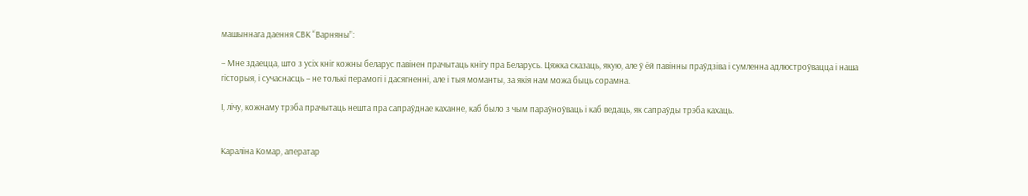машыннага даення СВК “Варняны”:

– Мне здаецца, што з усіх кніг кожны беларус павінен прачытаць кнігу пра Беларусь. Цяжка сказаць, якую, але ў ёй павінны праўдзіва і сумленна адлюстроўвацца і наша гісторыя, і сучаснасць – не толькі перамогі і дасягненні, але і тыя моманты, за якія нам можа быць сорамна.

І, лічу, кожнаму трэба прачытаць нешта пра сапраўднае каханне, каб было з чым параўноўваць і каб ведаць, як сапраўды трэба кахаць.


Караліна Комар, аператар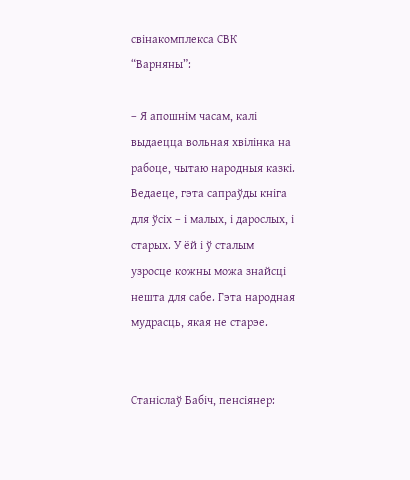свінакомплекса СВК “Варняны”:

– Я апошнім часам, калі выдаецца вольная хвілінка на рабоце, чытаю народныя казкі. Ведаеце, гэта сапраўды кніга для ўсіх – і малых, і дарослых, і старых. У ёй і ў сталым узросце кожны можа знайсці нешта для сабе. Гэта народная мудрасць, якая не старэе.


Станіслаў Бабіч, пенсіянер: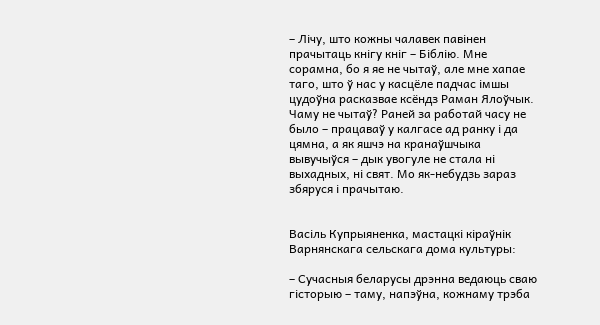– Лічу, што кожны чалавек павінен прачытаць кнігу кніг – Біблію. Мне сорамна, бо я яе не чытаў, але мне хапае таго, што ў нас у касцёле падчас імшы цудоўна расказвае ксёндз Раман Ялоўчык. Чаму не чытаў? Раней за работай часу не было – працаваў у калгасе ад ранку і да цямна, а як яшчэ на кранаўшчыка вывучыўся – дык увогуле не стала ні выхадных, ні свят. Мо як-небудзь зараз збяруся і прачытаю.


Васіль Купрыяненка, мастацкі кіраўнік Варнянскага сельскага дома культуры:

– Сучасныя беларусы дрэнна ведаюць сваю гісторыю – таму, напэўна, кожнаму трэба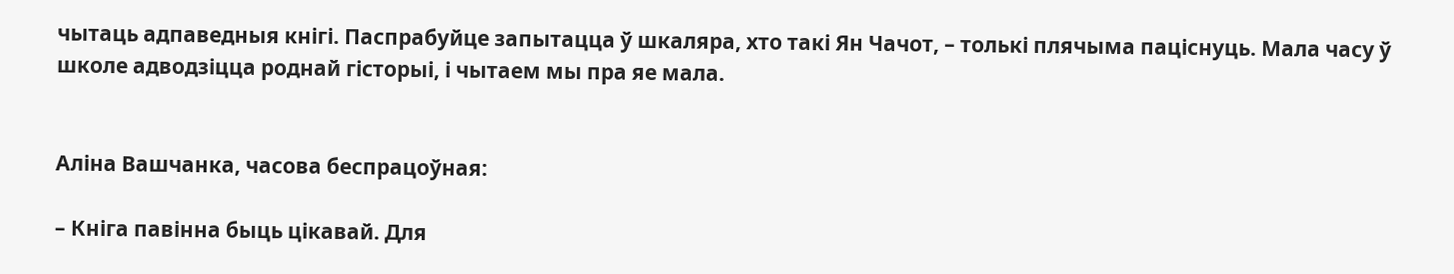чытаць адпаведныя кнігі. Паспрабуйце запытацца ў шкаляра, хто такі Ян Чачот, – толькі плячыма паціснуць. Мала часу ў школе адводзіцца роднай гісторыі, і чытаем мы пра яе мала.


Аліна Вашчанка, часова беспрацоўная:

– Кніга павінна быць цікавай. Для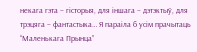некага гэта – гісторыя, для іншага – дэтэктыў, для трэцяга – фантастыка… Я параіла б усім прачытаць “Маленькага Прынца”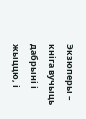Экзюперы – кніга вучыць дабрыні і жыццю, і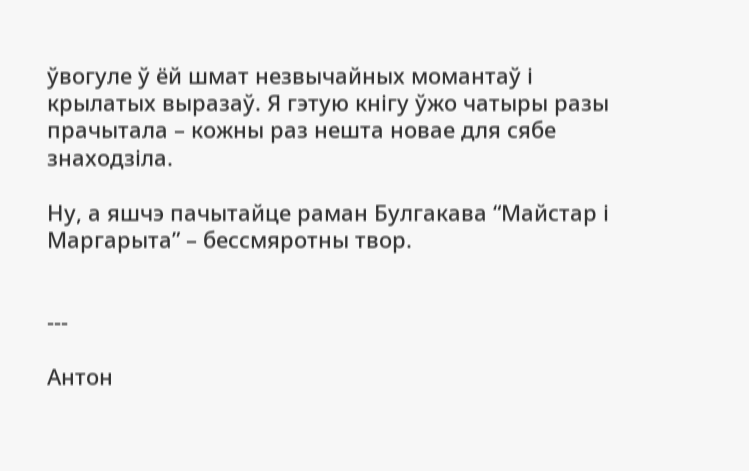ўвогуле ў ёй шмат незвычайных момантаў і крылатых выразаў. Я гэтую кнігу ўжо чатыры разы прачытала – кожны раз нешта новае для сябе знаходзіла.

Ну, а яшчэ пачытайце раман Булгакава “Майстар і Маргарыта” – бессмяротны твор.


---

Антон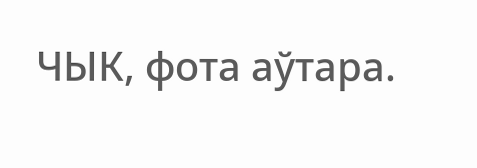ЧЫК, фота аўтара.